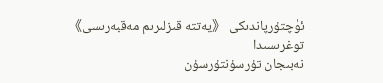ئۈچتۇرپاندىكى 《يەتتە قىزلىرىم مەقبەرىسى》توغرىسىدا
نەبىجان تۇرسۇنتۇرسۇن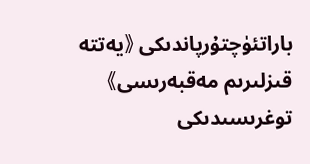باراتئۈچتۇرپاندىكى 《يەتتە قىزلىرىم مەقبەرىسى》توغرىسىدىكى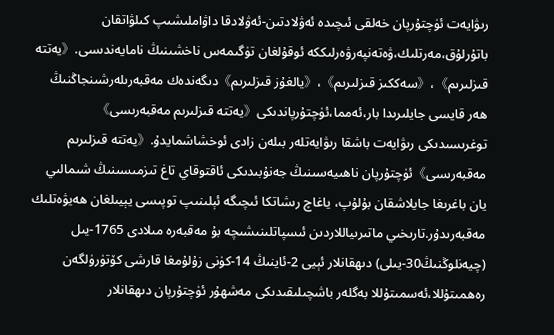رىۋايەت ئۈچتۇرپان خەلقى ئىچىدە ئەۋلادتىن-ئەۋلادقا داۋاملىشىپ كىلۋاتقان باتۇرلۇق،مەرتلىك،ۋەتەنپەرۋەرلىككە ئوقۇلغان تۈگىمەس ناخشىنىڭ نامايەندىسى.《يەتتە قىزلىرىم》،《سەككىز قىزلىرىم》،《يالغۇز قىزلىرىم》دىگەندەك مەقبەرىلەرشىنجاڭنىڭ ھەر قايسى جايلىرىدا بار،ئەمما،ئۈچتۇرپاندىكى《يەتتە قىزلىرىم مەقبەرىسى》توغرىسىدىكى رىۋايەت باشقا رىۋايەتلەر بىلەن زادى ئوخشاشمايدۇ.《يەتتە قىزلىرىم مەقبەرىسى》ئۈچتۇرپان ناھىيەسىنىڭ جەنۇبىدىكى ئاقتوقاي تاغ تىزمىسىنىڭ شىمالىي يان باغرىغا جايلاشقان بۇلۇپ، ياغاچ رىشاتكا ئىچىگە ئېلىنىپ توپىسى يېيىلغان ھەيۋەتلىك مەقبەرىدۇر.تارىخىي ماتىرىياللاردىن ئىسپاتلىنىشىچە بۇ مەقبەرە مىلادى 1765-يىل (چيەنلوڭنىڭ30-يىلى) دىھقانلار ئېيى 2-ئاينىڭ 14-كۈنى زۇلۇمغا قارشى كۆتۈرۈلگەن رەھمىتۇللا،ئەسمىتۇللا بەگلەر باشچىلىقىدىكى مەشھۇر ئۈچتۇرپان دىھقانلار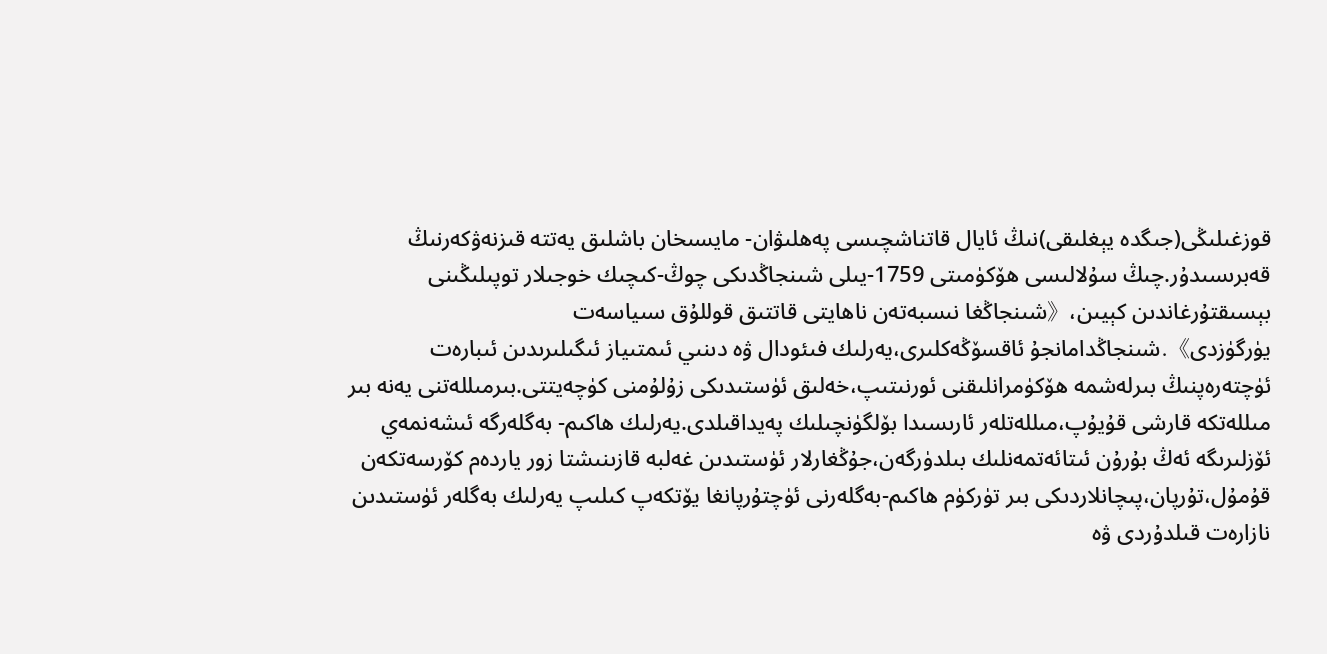قوزغىلىڭى(جىگدە يېغلىقى)نىڭ ئايال قاتناشچىسى پەھلىۋان- مايسىخان باشلىق يەتتە قىزنەۋكەرنىڭ قەبرىسىدۇر.چىڭ سۇلالىسى ھۆكۈمىتى 1759-يىلى شىنجاڭدىكى چوڭ-كىچىك خوجىلار توپىلىڭىنى بېسىقتۇرغاندىن كېيىن،《شىنجاڭغا نىسبەتەن ناھايتى قاتتىق قوللۇق سىياسەت يۈرگۈزدى》.شىنجاڭدامانجۇ ئاقسۆڭەكلىرى،يەرلىك فىئودال ۋە دىنىي ئىمتىياز ئىگىلىرىدىن ئىبارەت ئۈچتەرەپنىڭ بىرلەشمە ھۆكۈمرانلىقنى ئورنىتىپ،خەلىق ئۈستىدىكى زۇلۇمنى كۈچەيتتى.بىرمىللەتنى يەنە بىر مىللەتكە قارشى قۇيۇپ،مىللەتلەر ئارىسىدا بۆلگۈنچىلىك پەيداقىلدى.يەرلىك ھاكىم- بەگلەرگە ئىشەنمەي ئۆزلىرىگە ئەڭ بۇرۇن ئىتائەتمەنلىك بىلدۈرگەن،جۇڭغارلار ئۈستىدىن غەلبە قازىنىشتا زور ياردەم كۆرسەتكەن قۇمۇل،تۇرپان،پىچانلاردىكى بىر تۈركۈم ھاكىم-بەگلەرنى ئۈچتۇرپانغا يۆتكەپ كىلىپ يەرلىك بەگلەر ئۈستىدىن نازارەت قىلدۇردى ۋە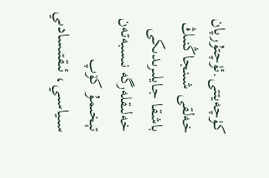كۈچەيتتى.ئۈچتۇرپان خەلقى شىنجاڭنىڭ باشقا جايلىرىدىكى خەلىقلەرگە نىسبەتەن تېخىمۇ كۆپ سىياسىي، ئىقتىسادىي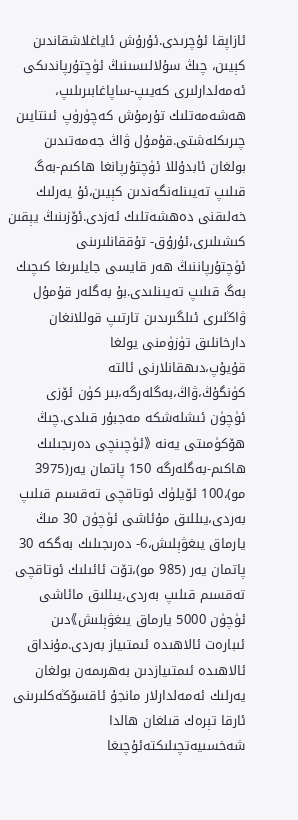ئازاپقا ئۇچرىدى.ئۇرۇش ئاياغلاشقاندىن كېيىن، چىڭ سۇلالىسىنىڭ ئۈچتۇرپاندىكى ئەمەلدارلىرى كەيىپ-ساپاغابىرىلىپ، ھەشەمەتلىك تۇرمۇش كەچۈرۈپ ئىنتايىن چىرىكلەشتى.قۇمۇل ۋاڭ جەمەتىدىن بولغان ئابدۇللا ئۈچتۇرپانغا ھاكىم-بەگ قىلىپ تەيىنلەنگەندىن كېيىن،ئۇ يەرلىك خەلىقنى دەھشەتلىك ئەزدى.ئۆزىنىڭ يېقىن كىشىلىرى،ئۇرۇق- تۇققانلىرىنى ئۈچتۇرپاننىڭ ھەر قايسى جايلىرىغا كىچىك بەگ قىلىپ تەيىنلىدى.بۇ بەگلەر قۇمۇل ۋاڭلىرى ئىلگىرىدىن تارتىپ قوللانغان دارخانلىق تۈزۈمنى يولغا قۇيۇپ،دىھقانلارنى ئالتە كۈنگۇڭ،ۋاڭ،بەگلەرگە،بىر كۈن ئۆزى ئۈچۈن ئىشلەشكە مەجبۇر قىلدى.چىڭ ھۆكۈمىتى يەنە 《ئۈچىنچى دەرىجىلىك ھاكىم-بەگلەرگە 150 پاتمان يەر(3975 مو)،100 ئۆيلۈك ئوتاقچى تەقسىم قىلىپ بەردى،يىللىق مۇئاشى ئۈچۈن 30 مىڭ يارماق يىغۋېلىش،6- دەرىجىلىك بەگكە 30 پاتمان يەر (985 مو)،تۆت ئائىلىك ئوتاقچى تەقسىم قىلىپ بەردى،يىللىق مائاشى ئۈچۈن 5000 يارماق يىغۋېلىش》دىن ئىبارەت ئالاھىدە ئىمتىياز بەردى.مۇنداق ئالاھىدە ئىمتىيازدىن بەھرىمەن بولغان يەرلىك ئەمەلدارلار مانجۇ ئاقسۆڭەكلىرىنى ئارقا تېرەك قىلغان ھالدا شەخسىيەتچىلىكتەئۇچىغا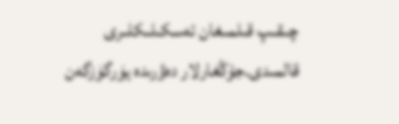چىقىپ قىلمىغان ئەسكىلىكلىرى قالمىدى.جۇڭغارلار دەۋرىدە يۈرگۈزگەن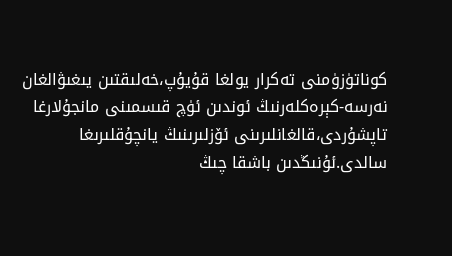كوناتۈزۈمنى تەكرار يولغا قۇيۇپ،خەلىقتىن يىغىۋالغان نەرسە-كېرەكلەرنىڭ ئوندىن ئۈچ قىسمىنى مانجۇلارغا تاپشۇردى،قالغانلىرىنى ئۆزلىرىنىڭ يانچۇقلىرىغا سالدى.ئۇنىڭدىن باشقا چىڭ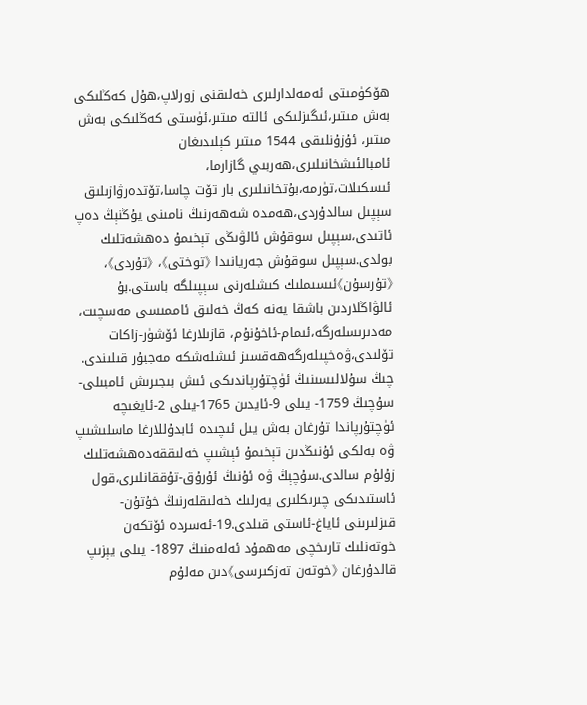ھۆكۈمىتى ئەمەلدارلىرى خەلىقنى زورلاپ،ھۇل كەڭلىكى بەش مىتىر،ئىگىزلىكى ئالتە مىتىر،ئۈستى كەڭلىكى بەش مىتىر، ئۇزۇنلىقى 1544 مىتىر كېلىدىغان ئامبالئىشخانىلىرى،ھەربىي گازارما، ئىسكىلات،تۈرمە،بۇتخانىلىرى بار تۆت چاسا،تۆتدەرۋازىلىق سېپىل سالدۇردى،ھەمدە شەھەرنىڭ نامىنى يۇڭنېڭ دەپ ئاتىدى،سېپىل سوقۇش ئالۋىڭى تېخىمۇ دەھشەتلىك بولدى.سېپىل سوقۇش جەريانىدا 《توختى》، 《تۇردى》،《تۇرسۇن》ئىسىملىك كىشلەرنى سېپىلگە باستى.بۇ ئالۋاڭلاردىن باشقا يەنە كەڭ خەلىق ئاممىسى مەسچىت، مەدىرىسلەرگە،ئىمام-ئاخۇنۇم، قازىلارغا ئۆشۈر-زاكات تۆلىدى،ۋەخپىلەرگەھەقسىز ئىشلەشكە مەجبۇر قىلىندى. چىڭ سۇلالىسىنىڭ ئۈچتۇرپاندىكى ئىش بىجىرىش ئامبىلى-سۇچىڭ 1759- يىلى 9-ئايدىن 1765-يىلى 2-ئايغىچە ئۈچتۇرپاندا تۇرغان بەش يىل ئىچىدە ئابدۇللارغا ماسلىشىپ ۋە بەلكى ئۇنىڭدىن تېخىمۇ ئېشىپ خەلىققەدەھشەتلىك زۇلۇم سالدى.سۇچېڭ ۋە ئۇنىڭ ئۇرۇق-تۇققانلىرى،قول ئاستىدىكى چىرىكلىرى يەرلىك خەلىقلەرنىڭ خۇتۇن-قىزلىرىنى ئاياغ-ئاستى قىلدى.19-ئەسردە ئۆتكەن خوتەنلىك تارىخچى مەھمۇد ئەلەمنىڭ 1897- يىلى يېزىپ قالدۇرغان 《خوتەن تەزكىرسى》دىن مەلۇم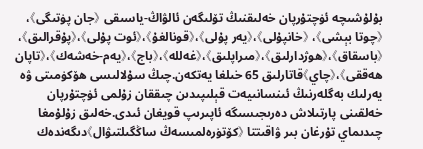بۇلۇشىچە ئۈچتۇرپان خەلىقنىڭ تۆلىگەن ئالۋاڭ-ياسىقى 《جان پۈتىگى》،《چوتا بېشى》، 《خانپۇلى》،《يەر پۇلى》،《قونالغۇ》،《ئوت پۇلى》،《پۇقرالىق》، 《باسقاق》،《ھوژدارلىق》،《مىراپلىق》،《غەللە》،《باج》،《يەم-خەشەك》،《تاپان ھەققى》،《چاي》قاتارلىق 65 خىلغا يەتكەن.چىڭ سۇلالىسى ھۆكۈمىتى ۋە يەرلىك بەگلەرنىڭ ئىنسانىيەت قېلىپىدىن چىققان زۇلمى ئۈچتۇرپان خەلقىنى پارتىلاش دەرىجىسىگە ئاپىرىپ قويغان ئىدى.خەلىق زۇلۇمغا چىدىماي تۇرغان بىر ۋاقىتتا 《كۆتۈرەلمىسەڭ ساڭگىلتىۋال》دىگەندەك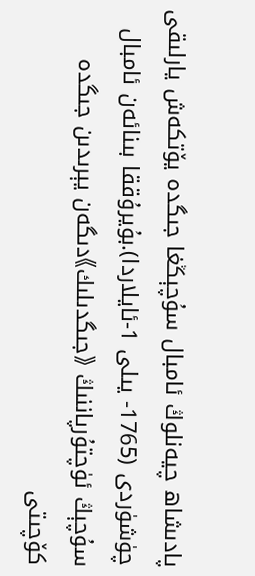پادىشاھ چيەنلوڭ ئامبال سۇچېڭغا جىگدە يۆتكەش يارلىقى چۈشۈردى (1765- يىلى 1-ئايلاردا).بۇيرۇققا بىنائەن ئامبال سۇچېڭ ئۈچتۇرپاننىڭ 《جىگدىلىك》دىگەن يېرىدىن جىگدە كۆچىتى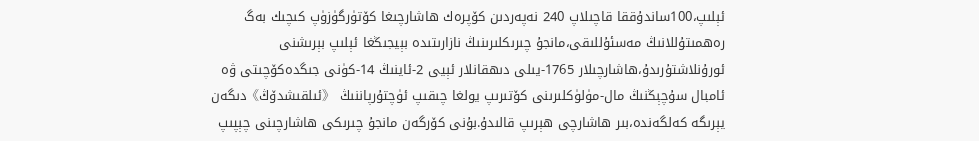ئېلىپ،100ساندۇققا قاچىلاپ 240 نەپەردىن كۆپرەك ھاشارچىغا كۆتۈرگۈزۈپ كىچىك بەگ رەھمىتۇللانىڭ مەسئۇللىقى،مانجۇ چىرىكلىرىنىڭ نازارىتىدە بېيجىڭغا ئېلىپ بېرىشنى ئورۇنلاشتۇرىدۇ،ھاشارچىلار 1765-يىلى دىھقانلار ئېيى 2-ئاينىڭ 14-كۈنى جىگدەكۆچىتى ۋە ئامبال سۇچېڭنىڭ مال-مۈلۈكلىرىنى كۆتىرىپ يولغا چىقىپ ئۈچتۇرپاننىڭ 《ئىلقىشدۆڭ》دىگەن يېرىگە كەلگەندە،بىر ھاشارچى ھېرىپ قالىدۇ.بۇنى كۆرگەن مانجۇ چىرىكى ھاشارچىنى چېپىپ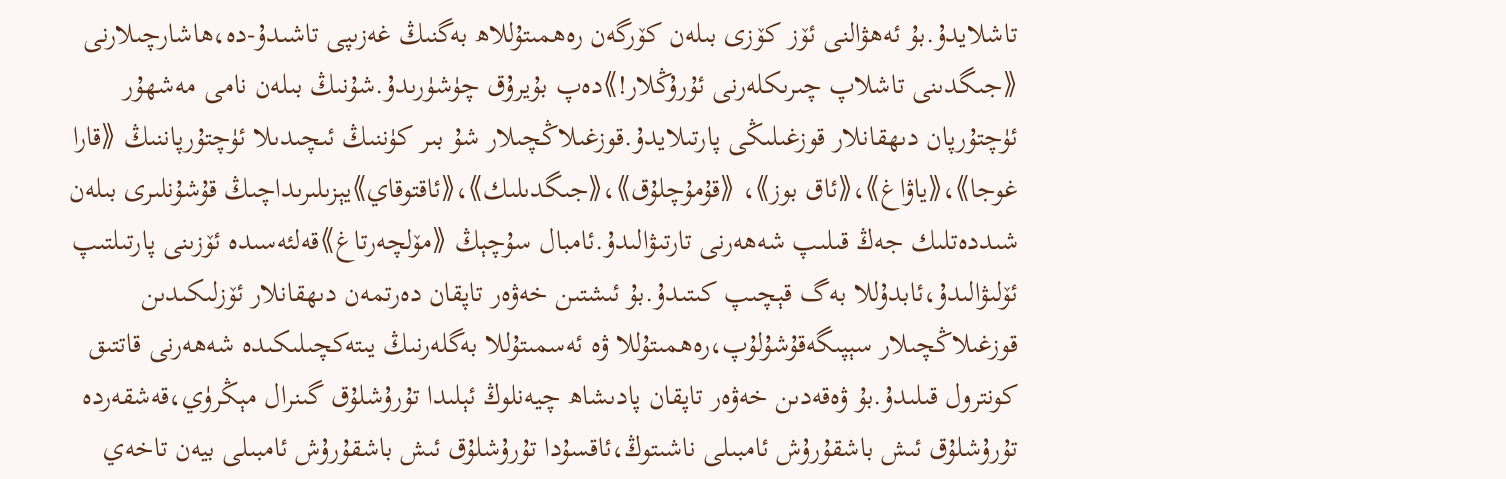تاشلايدۇ.بۇ ئەھۋالنى ئۆز كۆزى بىلەن كۆرگەن رەھمىتۇللاھ بەگنىڭ غەزىپى تاشىدۇ-دە،ھاشارچىلارنى《جىگدىنى تاشلاپ چىرىكلەرنى ئۇرۇڭلار!》دەپ بۇيرۇق چۈشۈرىدۇ.شۇنىڭ بىلەن نامى مەشھۇر ئۈچتۇرپان دىھقانلار قوزغىلىڭى پارتىلايدۇ.قوزغىلاڭچىلار شۇ بىر كۈننىڭ ئىچىدىلا ئۈچتۇرپاننىڭ 《قارا غوجا》،《ياۋاغ》،《ئاق بوز》، 《قۇمۇچلۇق》،《جىگدىلىك》،《ئاقتوقاي》يېزىلىرىداچىڭ قۇشۇنلىرى بىلەن شىددەتلىك جەڭ قىلىپ شەھەرنى تارتىۋالىدۇ.ئامبال سۇچېڭ 《مۆلچەرتاغ》قەلئەسىدە ئۆزىنى پارتىلتىپ ئۆلىۋالىدۇ،ئابدۇللا بەگ قېچىپ كىتىدۇ.بۇ ئىشتىن خەۋەر تاپقان دەرتمەن دىھقانلار ئۆزلىكىدىن قوزغىلاڭچىلار سېپىگەقۇشۇلۇپ،رەھمىتۇللا ۋە ئەسمىتۇللا بەگلەرنىڭ يىتەكچىلىكىدە شەھەرنى قاتتىق كونترول قىلىدۇ.بۇ ۋەقەدىن خەۋەر تاپقان پادىشاھ چيەنلوڭ ئېلىدا تۇرۇشلۇق گىنرال مېڭرۈي،قەشقەردە تۇرۇشلۇق ئىش باشقۇرۇش ئامبىلى ناشىتوڭ،ئاقسۇدا تۇرۇشلۇق ئىش باشقۇرۇش ئامبىلى بيەن تاخەي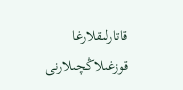قاتارلىقلارغا قوزغىلاڭچىلارنى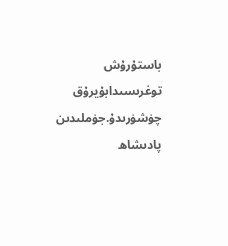باستۇرۇش توغرىسىدابۇيرۇق چۈشۈرىدۇ.جۈملىدىن پادىشاھ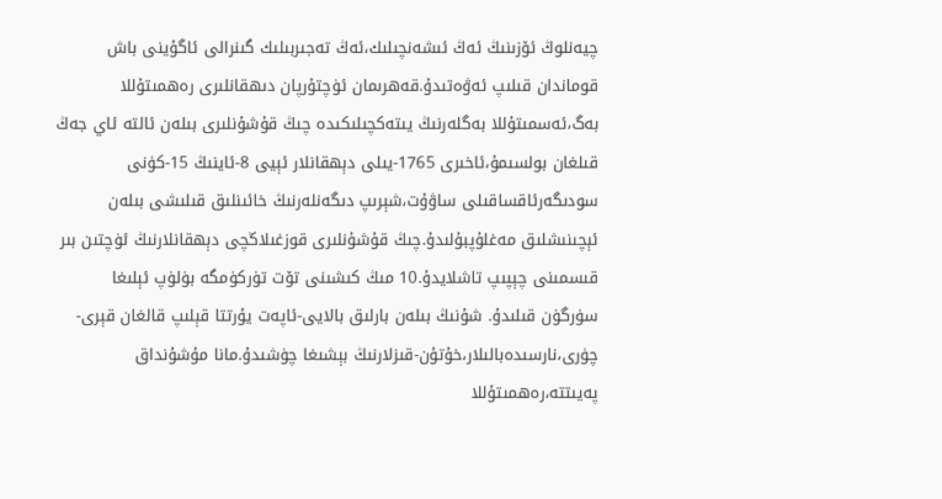چيەنلوڭ ئۆزىنىڭ ئەڭ ئىشەنچىلىك،ئەڭ تەجىربىلىك گىنرالى ئاگۇينى باش قوماندان قىلىپ ئەۋەتىدۇ.قەھرىمان ئۈچتۇرپان دىھقانلىرى رەھمىتۇللا بەگ،ئەسمىتۇللا بەگلەرنىڭ يىتەكچىلىكىدە چىڭ قۇشۇنلىرى بىلەن ئالتە ئاي جەڭ قىلغان بولسىمۇ،ئاخىرى 1765-يىلى دېھقانلار ئېيى 8-ئاينىڭ 15-كۈنى سودىگەرئاقساقىلى ساۋۇت،شېرىپ دىگەنلەرنىڭ خائىنلىق قىلىشى بىلەن ئېچىنىشلىق مەغلۇپبۇلىدۇ.چىڭ قۇشۇنلىرى قوزغىلاڭچى دېھقانلارنىڭ ئۈچتىن بىر قىسمىنى چېپىپ تاشلايدۇ.10 مىڭ كىشىنى تۆت تۈركۈمگە بۈلۈپ ئېلىغا سۈرگۈن قىلىدۇ. شۇنىڭ بىلەن بارلىق بالايى-ئاپەت يۇرتتا قېلىپ قالغان قېرى- چۈرى،نارسىدەبالىلار،خۇتۇن-قىزلارنىڭ بېشىغا چۈشىدۇ.مانا مۇشۇنداق پەيىتتە،رەھمىتۇللا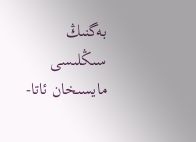بەگنىڭ سىڭلىسى مايسىخان ئاتا-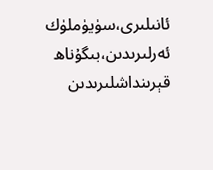ئانىلىرى،سۈيۈملۈك ئەرلىرىدىن،بىگۇناھ قېرىنداشلىرىدىن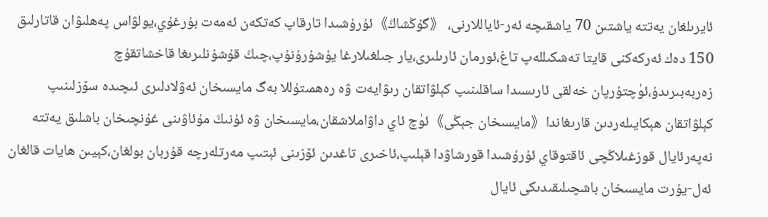ئايرىلغان يەتتە ياشتىن 70 ياشقىچە ئەر-ئاياللارنى، 《گۇڭشاڭ》ئۇرۇشىدا تارقاپ كەتكەن ئەمەت بۇرغۇي،يولۋاس پەھلىۋان قاتارلىق 150 دەك ئەركەكنى قايتا تەشكىللەپ تاغ،ئورمان ئارىلىرى،يار جىلغىلارغا يۇشۇرۇنۇپ،چىڭ قۇشۇنلىرىغا قاخشاتقۇچ زەربەبىرىدۇ،ئۈچتۇرپان خەلقى ئارىسىدا ساقلىنىپ كېلۋاتقان رىۋايەت ۋە رەھمىتۇللا بەگ مايسىخان ئەۋلادلىرى ئىچىدە سۆزلىنىپ كېلۋاتقان ھېكايىلەردىن قارىغاندا《مايسىخان جېڭى》ئۈچ ئاي داۋاملاشقان،مايسىخان ۋە ئۇنىڭ مۇئاۋىنى غۇنچىخان باشلىق يەتتە نەپەرئايال قوزغىلاڭچى ئاقتوقاي ئۇرۇشىدا قورشاۋدا قېلىپ،ئاخىرى تاغدىن ئۆزىنى ئېتىپ مەرتلەرچە قۇربان بولغان،كېيىن ھايات قالغان ئەل-يۇرت مايسىخان باشچىلىقىدىكى ئايال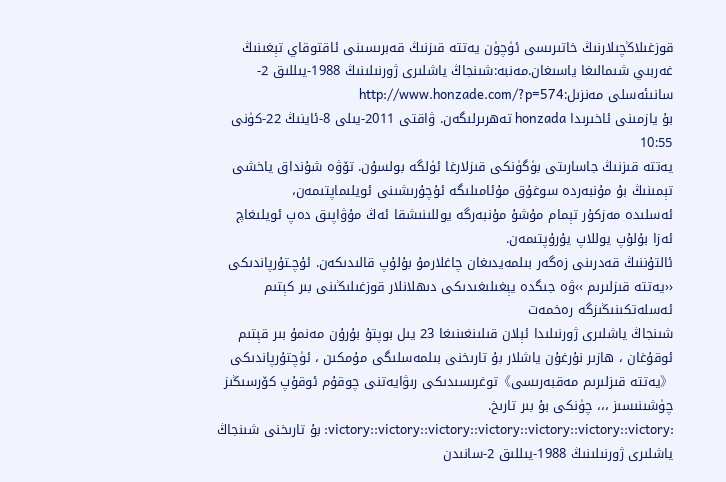قوزغىلاڭچىلارنىڭ خاتىرىسى ئۈچۈن يەتتە قىزنىڭ قەبرىسىنى ئاقتوقاي تېغىنىڭ غەربىي شىمالىغا ياسىغان.مەنبە:شىنجاڭ ياشلىرى ژورنىلىنىڭ 1988-يىللىق 2-سانىئەسلى مەنزىل:http://www.honzade.com/?p=574
بۇ يازمىنى ئاخىرىدا honzada تەھرىرلىگەن. ۋاقتى 2011-يىلى 8-ئاينىڭ 22-كۈنى 10:55
يەتتە قىزنىڭ جاسارىتى بۈگۈنكى قىزلارغا ئۈلگە بولسۇن. تۆۋە شۇنداق ياخشى تېمىنىڭ بۇ مۇنبەردە سوغۇق مۇئامىلىگە ئۇچۇرىشىنى ئويلىماپتىمەن،
ئەسلىدە مەزكۇر تېمام مۇشۇ مۇنبەرگە يوللىنىشقا ئەڭ مۇۋاپىق دەپ ئويلىغاچ ئەزا بۇلۇپ يوللاپ يۇرۇپتىمەن.
ئالتۇننىڭ قەدرىنى زەگەر بىلمەيدىغان چاغلارمۇ بۇلۇپ قالىدىكەن. ئۇچـتۇرپاندىكى ‹‹يەتتە قىزلىرىم ››ۋە جىگدە يېغىلىغىدىكى دىھلانلار قوزغىلىڭىنى بىر كېتىم ئەسلەتكىنىڭىزگە رەخمەت
شىنجاڭ ياشلىرى ژورنىلىدا ئېلان قىلىنغىنىغا 23 يىل بوپتۇ بۇرۇن مەنمۇ بىر قېتىم ئوقۇغان ، ھازىر نۇرغۇن ياشلار بۇ تارىخنى بىلمەسلىگى مۇمكىن ، ئۈچتۇرپاندىكى 《يەتتە قىزلىرىم مەقبەرىسى》توغرىسىدىكى رىۋايەتنى چوقۇم ئوقۇپ كۆرسىڭىز چۈشىنىسىز ،،، چۈنكى بۇ بىر تارىخ.
:victory::victory::victory::victory::victory::victory::victory: بۇ تارىخنى شىنجاڭ ياشلىرى ژورنىلىنىڭ 1988-يىللىق 2-سانىدن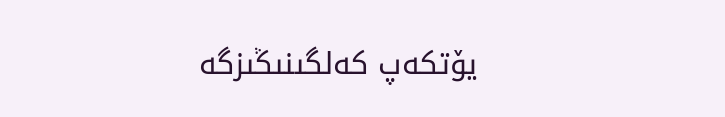يۆتكەپ كەلگىنىڭىزگە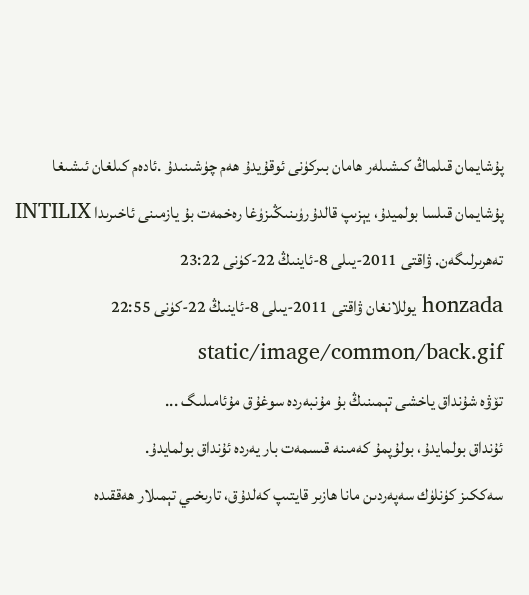پۇشايمان قىلماڭ كىشىلەر ھامان بىركۈنى ئوقۇيدۇ ھەم چۈشىنىدۇ .ئادەم كىلغان ئىشىغا پۇشايمان قىلسا بولميدۇ، يېزىپ قالدۇرۈىنىڭىزۈغا رەخمەت بۇ يازمىنى ئاخىرىدا INTILIX تەھرىرلىگەن. ۋاقتى 2011-يىلى 8-ئاينىڭ 22-كۈنى 23:22
honzada يوللانغان ۋاقتى 2011-يىلى 8-ئاينىڭ 22-كۈنى 22:55 static/image/common/back.gif
تۆۋە شۇنداق ياخشى تېمىنىڭ بۇ مۇنبەردە سوغۇق مۇئامىلىگ ...
ئۇنداق بولمايدۇ، بولۇپمۇ كەمىنە قىسمەت بار يەردە ئۇنداق بولمايدۇ.
سەككىز كۈنلۈك سەپەردىن مانا ھازىر قايتىپ كەلدۇق، تارىخىي تېمىلار ھەققىدە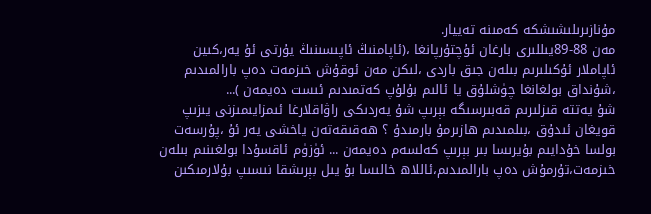مۇنازىرىلىشىشكە كەمىنە تەييار.
مەن 88-89يىللىرى بارغان ئۇچتۇرپانغا ،(ئاپامنىڭ ئاپىسىنىڭ يۇرتى ئۇ يەر،كىين ئاپاملار ئۇكىلىرىم بىلەن جىق باردى ،لىكن مەن ئوقۇش خىزمەت دەپ بارالمىدىم ،شۇنداق بولغانغا چۈشلۇق يا ئالىم بۇلۇپ كەتمىدىم ئىست دەيمەن )...
شۇ يەتتە قىزلىرىم قەبىرسىگە بېرىپ شۇ يەردىكى راۋاقلارغا ئىمزايىمىزنى يىزىپ قويغان ئىدۇق ،بىلمىدىم ھازىرمۇ بارمىدۇ ؟ ھەقىقەتەن ياخشى يەر ئۇ ،پۇرسەت بولسا خۇدايىم بۇيرىسا بىر بېرىپ كەلسەم دەيمەن ... ئۈزۈم ئاقسۇدا بولغىنىم بىلەن خىزمەت،تۇرمۇش دەپ بارالمىدىم،ئاللاھ خالىسا بۇ يىل بېرىشقا نىسىپ بۇلارمىكىن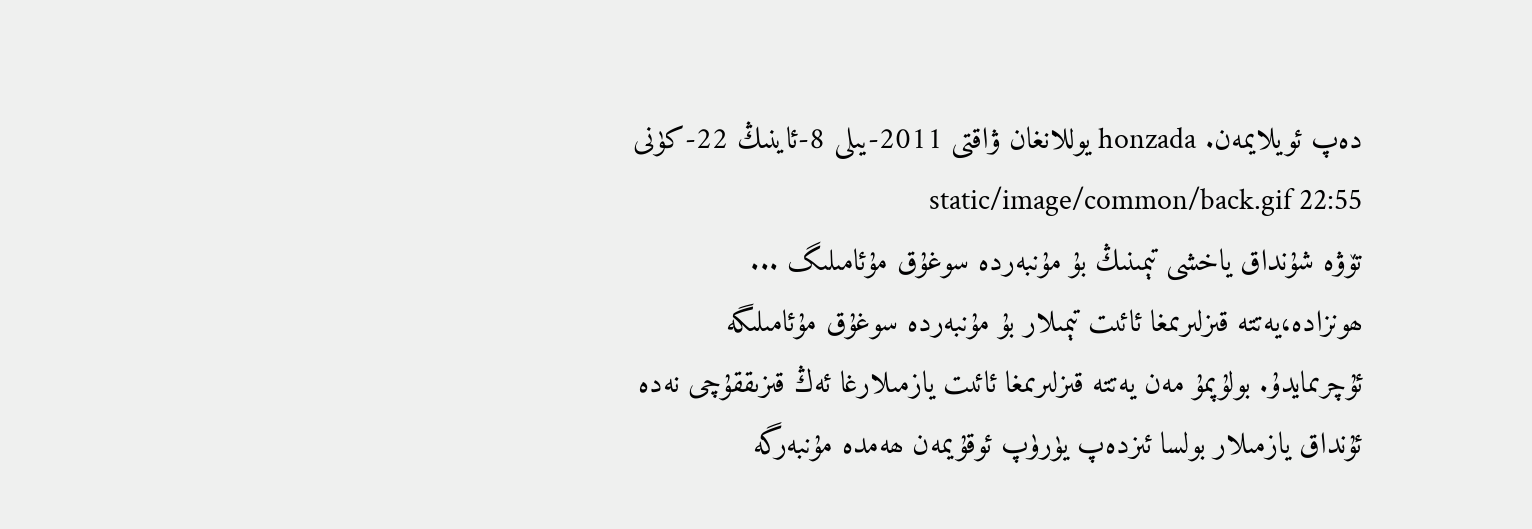دەپ ئويلايمەن. honzada يوللانغان ۋاقتى 2011-يىلى 8-ئاينىڭ 22-كۈنى 22:55 static/image/common/back.gif
تۆۋە شۇنداق ياخشى تېمىنىڭ بۇ مۇنبەردە سوغۇق مۇئامىلىگ ...
ھونزادە،يەتتە قىزلىرىمغا ئائىت تېمىلار بۇ مۇنبەردە سوغۇق مۇئامىلىگە ئۇچرىمايدۇ. بولۇپمۇ مەن يەتتە قىزلىرىمغا ئائىت يازمىلارغا ئەڭ قىزىققۇچى نەدە ئۇنداق يازمىلار بولسا ئىزدەپ يۈرۈپ ئوقۇيمەن ھەمدە مۇنبەرگە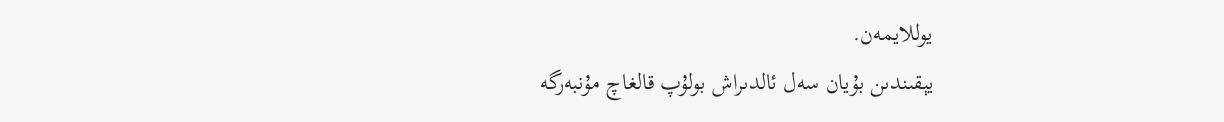يوللايمەن.
يېقىندىن بۇيان سەل ئالدىراش بولۇپ قالغاچ مۇنبەرگە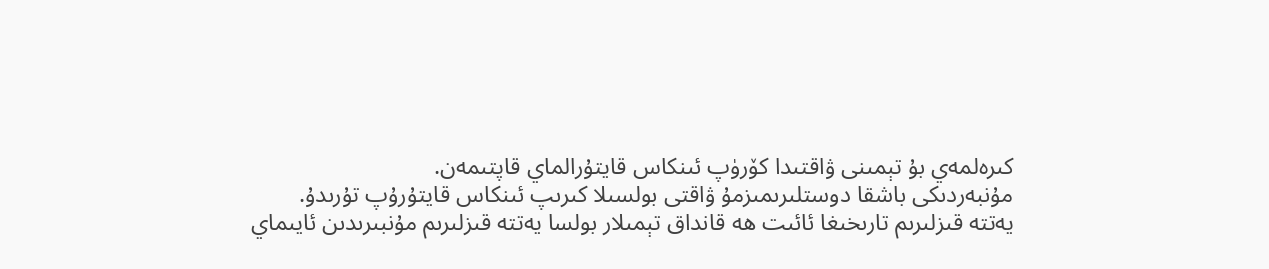كىرەلمەي بۇ تېمىنى ۋاقتىدا كۆرۈپ ئىنكاس قايتۇرالماي قاپتىمەن.
مۇنبەردىكى باشقا دوستلىرىمىزمۇ ۋاقتى بولسىلا كىرىپ ئىنكاس قايتۇرۇپ تۇرىدۇ.
يەتتە قىزلىرىم تارىخىغا ئائىت ھە قانداق تېمىلار بولسا يەتتە قىزلىرىم مۇنبىرىدىن ئايىماي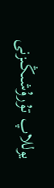يوللاپ تۇرۇشىڭىزنى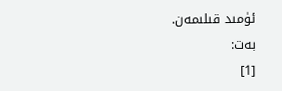ئۈمىد قىلىمەن.
بەت:
[1]